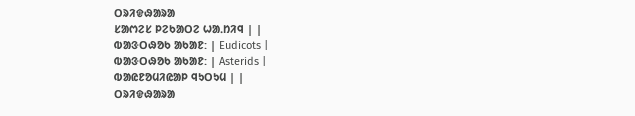ᱛᱨᱤᱫᱷᱟᱨᱟ
ᱥᱟᱬᱮᱥ ᱞᱮᱠᱟᱛᱮ ᱦᱟᱹᱴᱤᱧ | |
ᱵᱟᱝᱛᱷᱚᱠ ᱟᱠᱟᱱ: | Eudicots |
ᱵᱟᱝᱛᱷᱚᱠ ᱟᱠᱟᱱ: | Asterids |
ᱵᱟᱭᱱᱚᱢᱤᱭᱟᱞ ᱧᱩᱛᱩᱢ | |
ᱛᱨᱤᱫᱷᱟᱨᱟ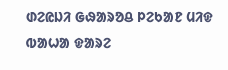ᱰᱮᱭᱡᱤ ᱜᱷᱟᱨᱚᱪ ᱞᱮᱠᱟᱱ ᱢᱤᱫ ᱵᱟᱦᱟ ᱫᱟᱨᱮ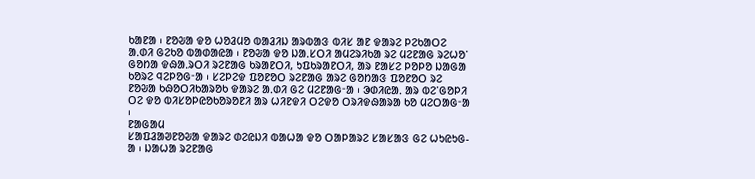ᱠᱟᱱᱟ ᱾ ᱱᱚᱶᱟ ᱫᱚ ᱦᱚᱲᱢᱚ ᱵᱟᱲᱤᱡ ᱟᱨᱵᱟᱝ ᱵᱤᱥ ᱟᱱ ᱫᱟᱨᱮ ᱞᱮᱠᱟᱛᱮ ᱟᱹᱰᱤ ᱜᱮᱠᱚ ᱵᱟᱰᱟᱭᱟ ᱾ ᱱᱚᱶᱟ ᱫᱚ ᱡᱟᱹᱥᱛᱤ ᱟᱢᱮᱨᱤᱠᱟ ᱨᱮ ᱢᱮᱱᱟᱜ ᱨᱮᱦᱚᱸ ᱜᱚᱴᱟ ᱫᱷᱟᱹᱨᱛᱤ ᱨᱮᱱᱟᱜ ᱠᱨᱟᱱᱛᱤ, ᱩᱯᱠᱨᱟᱱᱛᱤ, ᱟᱨ ᱱᱟᱥᱮ ᱞᱚᱞᱚ ᱡᱟᱜᱟ ᱠᱚᱨᱮ ᱧᱮᱞᱚᱜᱼᱟ ᱾ ᱥᱮᱞᱮᱫ ᱯᱚᱱᱚᱛ ᱨᱮᱱᱟᱜ ᱟᱨᱮ ᱜᱚᱴᱟᱝ ᱯᱚᱱᱚᱛ ᱨᱮ ᱱᱚᱶᱟ ᱠᱷᱚᱛᱤᱠᱟᱨᱚᱠ ᱫᱟᱨᱮ ᱟᱹᱰᱤ ᱜᱮ ᱢᱮᱱᱟᱜᱼᱟ ᱾ ᱳᱰᱤᱭᱟᱹ ᱟᱨ ᱵᱮᱸᱜᱚᱞᱤ ᱛᱮ ᱫᱚ ᱵᱤᱥᱚᱞᱭᱚᱠᱚᱨᱚᱱᱤ ᱟᱨ ᱦᱤᱱᱫᱤ ᱛᱮᱫᱚ ᱛᱨᱤᱫᱷᱟᱨᱟ ᱠᱚ ᱢᱮᱛᱟᱜᱼᱟ ᱾
ᱱᱟᱜᱟᱢ
ᱥᱟᱯᱲᱟᱣᱱᱚᱶᱟ ᱫᱟᱨᱮ ᱰᱮᱭᱡᱤ ᱵᱟᱦᱟ ᱫᱚ ᱛᱟᱞᱟᱨᱮ ᱥᱟᱥᱟᱝ ᱜᱮ ᱦᱩᱭᱩᱜ-ᱟ ᱾ ᱡᱟᱦᱟ ᱨᱮᱱᱟᱜ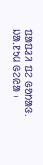ᱯᱟᱯᱲᱤ ᱯᱮ ᱜᱚᱴᱟᱝ. ᱡᱟᱹᱱᱩᱢ ᱜᱮᱭᱟ ᱾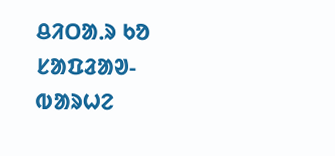ᱪᱤᱛᱟᱹᱨ ᱠᱚ
ᱥᱟᱯᱲᱟᱣ-
ᱵᱟᱨᱦᱮ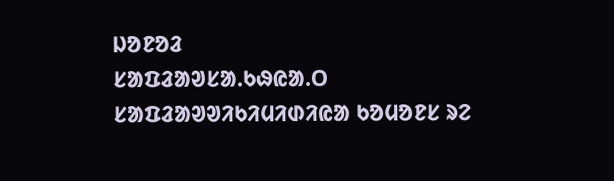ᱡᱚᱱᱚᱲ
ᱥᱟᱯᱲᱟᱣᱥᱟ.ᱠᱷᱭᱟ.ᱛ
ᱥᱟᱯᱲᱟᱣᱣᱤᱠᱤᱢᱤᱰᱤᱭᱟ ᱠᱚᱢᱚᱱᱥ ᱨᱮ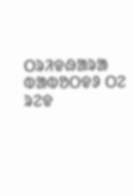ᱛᱨᱤᱫᱷᱟᱨᱟ ᱵᱟᱵᱚᱛᱫᱽ ᱛᱮ ᱨᱮᱫ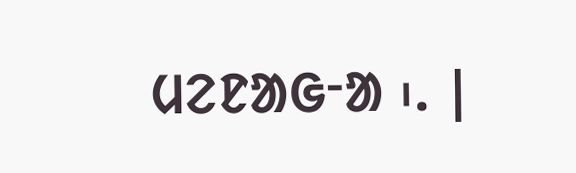ᱢᱮᱱᱟᱜᱼᱟ ᱾. |